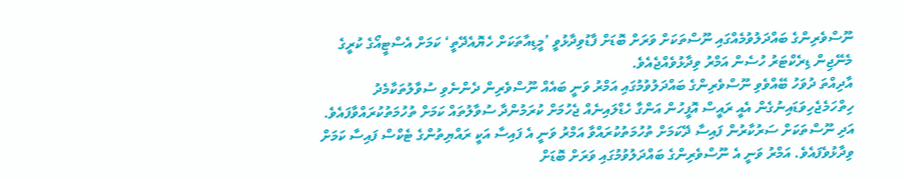ނޫސްވެރިންގެ ބައްދަލުވުމެއްގައި ނޫސްތަކަށް ވަރަށް ބޮޑަށް ފާޑުވިދާޅުވީ ’މީޑިއާތަކަށް ހެޔޮއެދޭތީ‘ ކަމަށް އެސްޓީއޯގެ ކުރީގެ މެނޭޖިން ޑިރެކްޓަރު ހުސެން އަމްރު ވިދާޅުވެއްޖެއެވެ.
އާދިއްތަ ދުވަހު ބޭއްވެވި ނޫސްވެރިންގެ ބައްދަލުވުމުގައި އަމްރު ވަނީ ބައެއް ނޫސްވެރިން ދެންނެވި ސުވާލުތަކާމެދު ހިތްހަމެޖެހިވަޑައިނުގެން އެއީ ރައީސް އޮފީހުން އަންގާ ހެޑްލައިނެއް ޖެހުމަށް ކުރަމުންދާ ސުވާލުތައް ކަމަށް ތުހުމަތުކުރައްވާފައެވެ.
އަދި ނޫސްތަކަށް ސަރުކާރުން ފައިސާ ދޭކަމަށް ތުހުމަތުކުރައްވާ އަމްރު ވަނީ އެ ފައިސާ އަކީ ރައްޔިތުންގެ ޓެކްސް ފައިސާ ކަމަށް ވިދާޅުވެފައެވެ. އަމްރު ވަނީ އެ ނޫސްވެރިންގެ ބައްދަލުވުމުގައި ވަރަށް ބޮޑަށް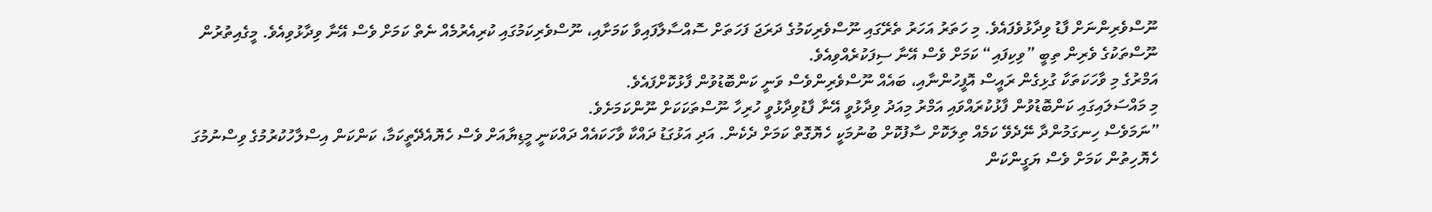ނޫސްވެރިންނަށް ފާޑު ވިދާޅުވެފައެވެ. މި ހަތަރު އަހަރު ތެރޭގައި ނޫސްވެރިކަމުގެ ދަރަޖަ ފަހަތަށް ސޮއްސާލާފައިވާ ކަމަށާއި، ނޫސްވެރިކަމުގައި ކުރިއެރުމެއް ނެތް ކަމަށް ވެސް އޭނާ ވިދާޅުވިއެވެ. މީގެއިތުރުން ނޫސްތަކުގެ ވެރިން ތިބީ ”ވިކިފައި“ ކަމަށް ވެސް އޭނާ ސިފަކުރެއްވިއެވެ.
އަމްރުގެ މި ވާހަކަތަކާ ގުޅިގެން ރައީސް އޮފީހުންނާއި، ބައެއް ނޫސްވެރިންވެސް ވަނީ ކަންބޮޑުވުން ފާޅުކޮށްފައެވެ.
މި މައްސަލައިގައި ކަންބޮޑުވުން ފާޅުކުރައްވައި އަމްރު މިއަދު ވިދާޅުވީ އޭނާ ފާޑުވިދާޅުވީ ހުރިހާ ނޫސްތަކަކަށް ނޫންކަމަށެވެ.
”ނަމަވެސް ހިނގަމުންދާ ނޭދެވޭ ކަމެއް ތިލަކޮށް ސާފުކޮށް ބުނުމަކީ ހެޔޮގޮތް ކަމަށް ދެކެން. އަދި އަޅުގަޑު ދައްކާ ވާހަކައެއް ދައްކަނީ މީޑިޔާއަށް ވެސް ހެޔޮއެދޭތީކަމާ، ކަންކަން އިސްލާހުކުރުމުގެ ވިސްނުމުގަ ހެޔޮހިތުން ކަމަށް ވެސް ޔަގީންކަން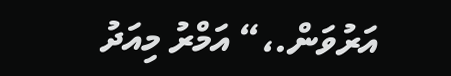އަރުވަން.،“ އަމްރު މިއަދު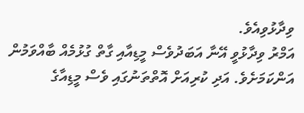ވިދާޅުވިއެވެ.
އަމްރު ވިދާޅުވީ އޭނާ އަބަދުވެސް މީޑިއާއި ގާތް ގުޅުމެއް ބާއްވަމުން އަންކަމަށެވެ. އަދި ކުރިއަށް އޮތްތަނުގައި ވެސް މީޑިއާގެ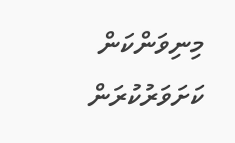މިނިވަންކަން ކަށަވަރުކުރަން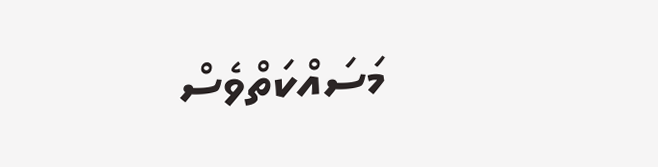މަސައްކަތްވެސް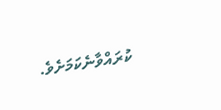ކުރައްވާނެކަމަށެވެ.